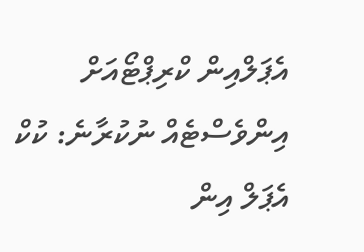އެޕަލްއިން ކްރިޕްޓޯއަށް އިންވެސްޓެއް ނުކުރާނެ: ކުކް
އެޕަލް އިން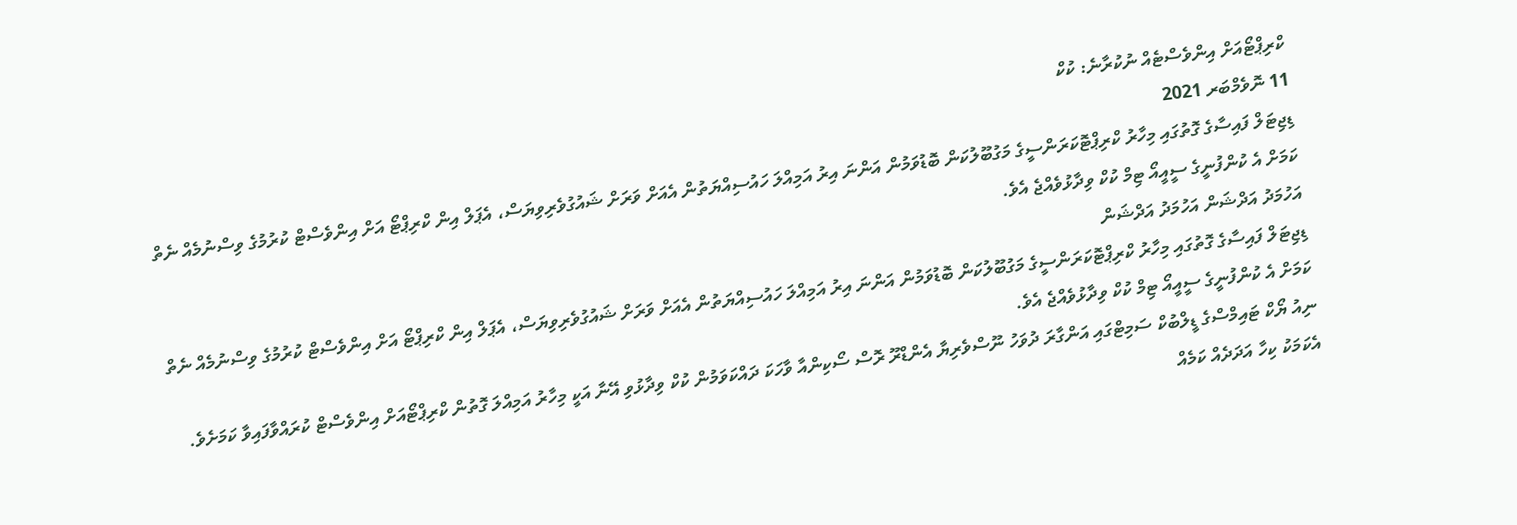ކްރިޕްޓޯއަށް އިންވެސްޓެއް ނުކުރާނެ: ކުކް
11 ނޮވެމްބަރ 2021
ޑިޖިޓަލް ފައިސާގެ ގޮތުގައި މިހާރު ކްރިޕްޓޮކަރަންސީގެ މަގުބޫލުކަން ބޮޑުވަމުން އަންނަ އިރު އަމިއްލަ ހައުސިއްޔަތުން އެއަށް ވަރަށް ޝައުގުވެރިވިޔަސް، އެޕަލް އިން ކްރިޕްޓޯ އަށް އިންވެސްޓް ކުރުމުގެ ވިސްނުމެއް ނެތް ކަމަށް އެ ކުންފުނީގެ ސީއީއޯ ޓިމް ކުކް ވިދާޅުވެއްޖެ އެވެ.
އަހުމަދު އަދްޝަން އަހުމަދު އަދްޝަން
ޑިޖިޓަލް ފައިސާގެ ގޮތުގައި މިހާރު ކްރިޕްޓޮކަރަންސީގެ މަގުބޫލުކަން ބޮޑުވަމުން އަންނަ އިރު އަމިއްލަ ހައުސިއްޔަތުން އެއަށް ވަރަށް ޝައުގުވެރިވިޔަސް، އެޕަލް އިން ކްރިޕްޓޯ އަށް އިންވެސްޓް ކުރުމުގެ ވިސްނުމެއް ނެތް ކަމަށް އެ ކުންފުނީގެ ސީއީއޯ ޓިމް ކުކް ވިދާޅުވެއްޖެ އެވެ.
ނިއު ޔޯކް ޓައިމްސްގެ ޑީލްބުކް ސަމިޓްގައި އަންގާރަ ދުވަހު ނޫސްވެރިޔާ އެންޑްރޫ ރޮސް ސޯކިންއާ ވާހަކަ ދައްކަވަމުން ކުކް ވިދާޅުވި އޭނާ އަކީ މިހާރު އަމިއްލަ ގޮތުން ކްރިޕްޓޯއަށް އިންވެސްޓް ކުރައްވާފައިވާ ކަމަށެވެ. އެކަމަކު ކިހާ އަދަދެއް ކަމެއް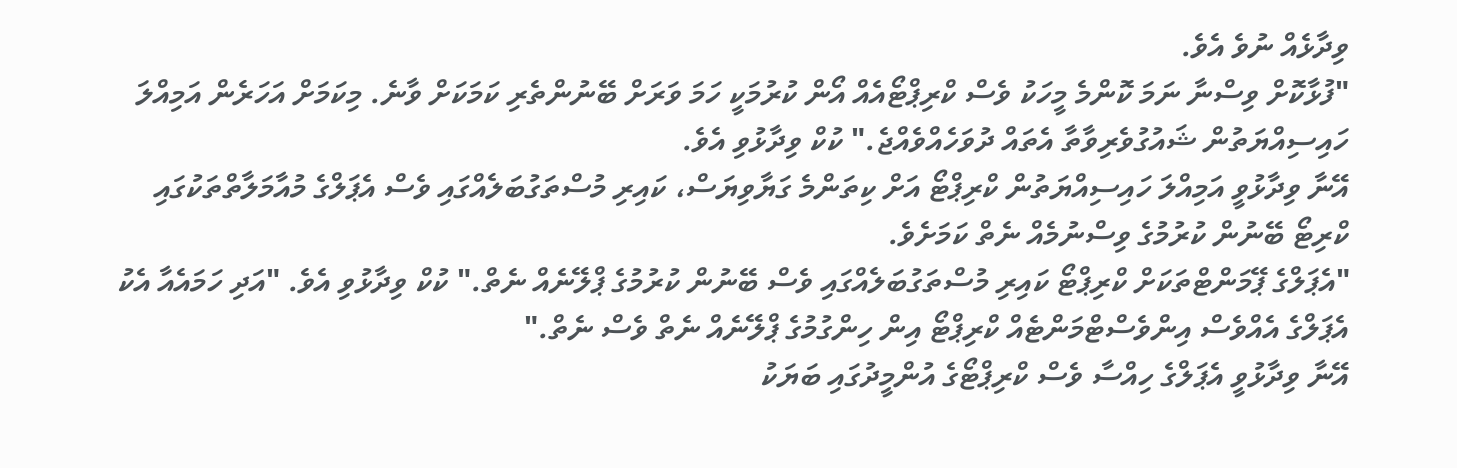ވިދާޅެއް ނުވެ އެވެ.
"ފުޅާކޮށް ވިސްނާ ނަމަ ކޮންމެ މީހަކު ވެސް ކްރިޕްޓޯއެއް އޯން ކުރުމަކީ ހަމަ ވަރަށް ބޭނުންތެރި ކަމަކަށް ވާނެ. މިކަމަށް އަހަރެން އަމިއްލަ ހައިސިއްޔަތުން ޝައުގުވެރިވާތާ އެތައް ދުވަހެއްވެއްޖެ." ކުކް ވިދާޅުވި އެވެ.
އޭނާ ވިދާޅުވީ އަމިއްލަ ހައިސިއްޔަތުން ކްރިޕްޓޯ އަށް ކިތަންމެ ގަޔާވިޔަސް، ކައިރި މުސްތަގުބަލެއްގައި ވެސް އެޕަލްގެ މުއާމަލާތްތަކުގައި ކްރިޓޯ ބޭނުން ކުރުމުގެ ވިސްނުމެއް ނެތް ކަމަށެވެ.
"އެޕަލްގެ ޕޭމަންޓްތަކަށް ކްރިޕްޓޯ ކައިރި މުސްތަގުބަލެއްގައި ވެސް ބޭނުން ކުރުމުގެ ޕްލޭނެއް ނެތް." ކުކް ވިދާޅުވި އެވެ. "އަދި ހަމައެއާ އެކު އެޕަލްގެ އެއްވެސް އިންވެސްޓްމަންޓެއް ކްރިޕްޓޯ އިން ހިންގުމުގެ ޕްލޭނެއް ނެތް ވެސް ނެތް."
އޭނާ ވިދާޅުވީ އެޕަލްގެ ހިއްސާ ވެސް ކްރިޕްޓޯގެ އުންމީދުގައި ބަޔަކު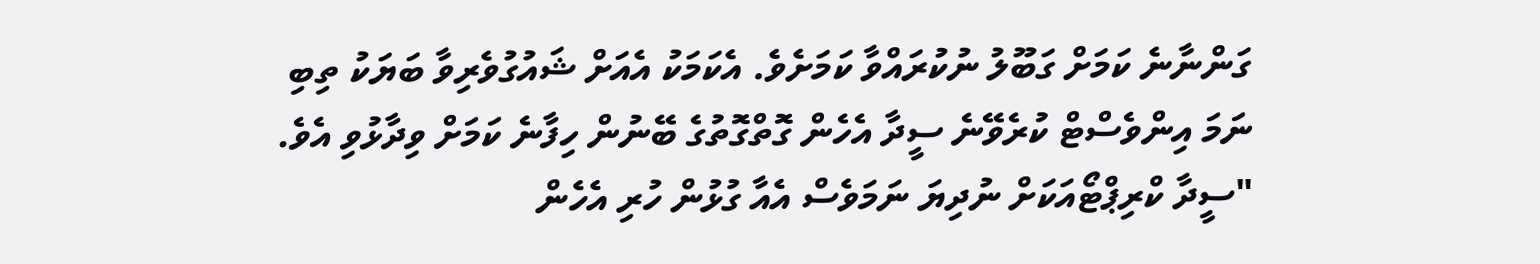ގަންނާނެ ކަމަށް ގަބޫލު ނުކުރައްވާ ކަމަށެވެ. އެކަމަކު އެއަށް ޝައުގުވެރިވާ ބަޔަކު ތިބި ނަމަ އިންވެސްޓް ކުރެވޭނެ ސީދާ އެހެން ގޮތްގޮތުގެ ބޭނުން ހިފާނެ ކަމަށް ވިދާޅުވި އެވެ.
"ސީދާ ކްރިޕްޓޯއަކަށް ނުދިޔަ ނަމަވެސް އެއާ ގުޅުން ހުރި އެހެން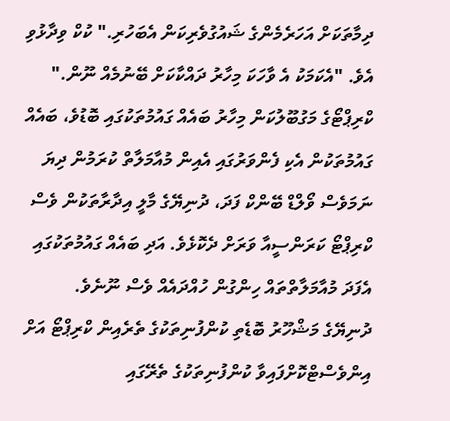ދިމާތަކަށް އަހަރެމެންގެ ޝައުގުވެރިކަން އެބަހުރި." ކުކް ވިދާޅުވި އެވެ. "އެކަމަކު އެ ވާހަކަ މިހާރު ދައްކާކަށް ބޭނުމެއް ނޫން."
ކްރިޕްޓޯގެ މަގުބޫލުކަން މިހާރު ބައެއް ގައުމުތަކުގައި ބޮޑުވެ، ބައެއް ގައުމުތަކުން އެކި ފެންވަރުގައި އެއިން މުއާމަލާތް ކުރަމުން ދިޔަ ނަމަވެސް ވޯލްޑް ބޭންކް ފަދަ، ދުނިޔޭގެ މާލީ އިދާރާތަކުން ވެސް ކްރިޕްޓޯ ކަރަންސީއާ ވަރަށް ދެކޮޅެވެ. އަދި ބައެއް ގައުމުތަކުގައި އެފަދަ މުއާމަލާތްތައް ހިންގުން ހުއްދައެއް ވެސް ނޫނެވެ.
ދުނިޔޭގެ މަޝްހޫރު ބޮޑެތި ކުންފުނިތަކުގެ ތެރެއިން ކްރިޕްޓޯ އަށް އިންވެސްޓްކޮށްފައިވާ ކުންފުނިތަކުގެ ތެރޭގައި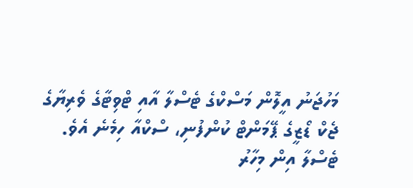މަހުޖަނު އީލޮން މަސްކްގެ ޓެސްލާ އާއި ޓްވިޓާގެ ވެރިޔާގެ ޖެކް ޑޯޒީގެ ޕޭމަންޓް ކުންފުނި، ސްކްއާ ހިމެނެ އެވެ.
ޓެސްލާ އިން މިހާރު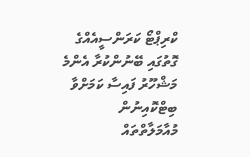ކްރިޕްޓޯ ކަރަންސީއެއްގެ ގޮތުގައި ބޭނުންކުރާ އެންމެ މަޝްހޫރު ފައިސާ ކަމަށްވާ ބިޓްކޮއިނުން މުއާމަލާތްތައް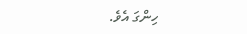ހިންގަ އެވެ.